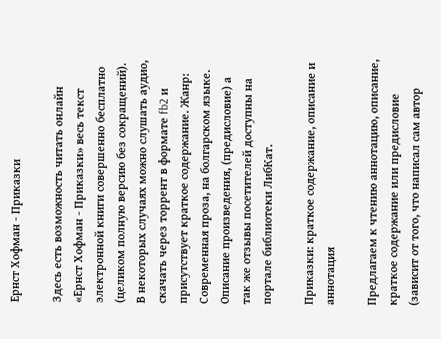Ернст Хофман - Приказки

Здесь есть возможность читать онлайн «Ернст Хофман - Приказки» весь текст электронной книги совершенно бесплатно (целиком полную версию без сокращений). В некоторых случаях можно слушать аудио, скачать через торрент в формате fb2 и присутствует краткое содержание. Жанр: Современная проза, на болгарском языке. Описание произведения, (предисловие) а так же отзывы посетителей доступны на портале библиотеки ЛибКат.

Приказки: краткое содержание, описание и аннотация

Предлагаем к чтению аннотацию, описание, краткое содержание или предисловие (зависит от того, что написал сам автор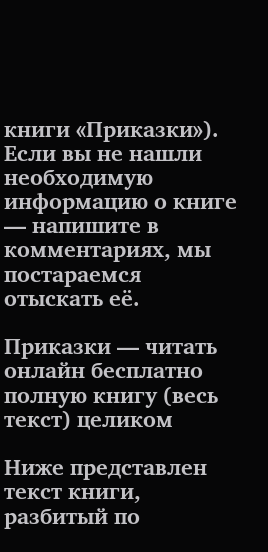книги «Приказки»). Если вы не нашли необходимую информацию о книге — напишите в комментариях, мы постараемся отыскать её.

Приказки — читать онлайн бесплатно полную книгу (весь текст) целиком

Ниже представлен текст книги, разбитый по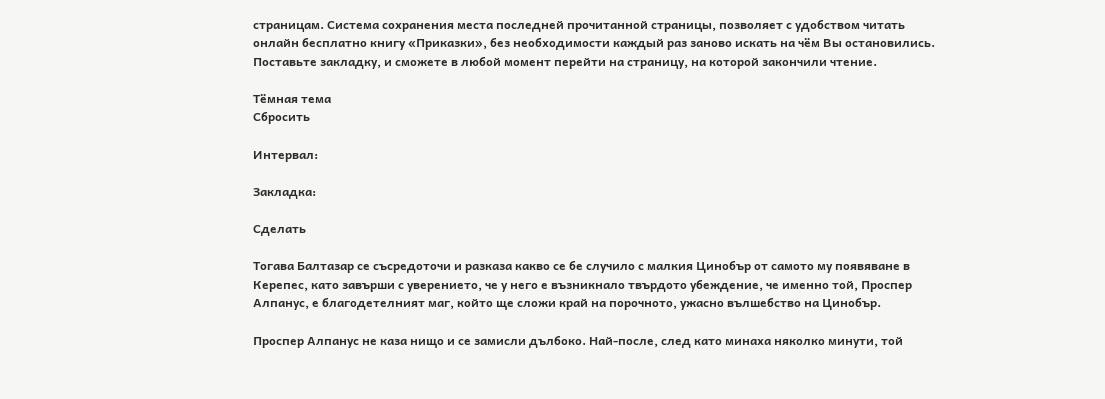страницам. Система сохранения места последней прочитанной страницы, позволяет с удобством читать онлайн бесплатно книгу «Приказки», без необходимости каждый раз заново искать на чём Вы остановились. Поставьте закладку, и сможете в любой момент перейти на страницу, на которой закончили чтение.

Тёмная тема
Сбросить

Интервал:

Закладка:

Сделать

Тогава Балтазар се съсредоточи и разказа какво се бе случило с малкия Цинобър от самото му появяване в Керепес, като завърши с уверението, че у него е възникнало твърдото убеждение, че именно той, Проспер Алпанус, е благодетелният маг, който ще сложи край на порочното, ужасно вълшебство на Цинобър.

Проспер Алпанус не каза нищо и се замисли дълбоко. Най-после, след като минаха няколко минути, той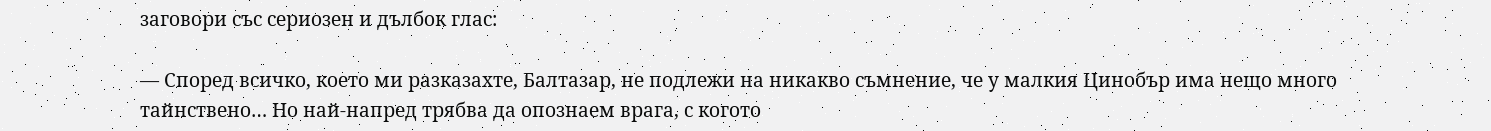заговори със сериозен и дълбок глас:

— Според всичко, което ми разказахте, Балтазар, не подлежи на никакво съмнение, че у малкия Цинобър има нещо много тайнствено… Но най-напред трябва да опознаем врага, с когото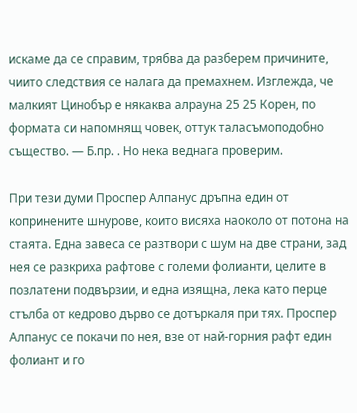искаме да се справим, трябва да разберем причините, чиито следствия се налага да премахнем. Изглежда, че малкият Цинобър е някаква алрауна 25 25 Корен, по формата си напомнящ човек, оттук таласъмоподобно същество. — Б.пр. . Но нека веднага проверим.

При тези думи Проспер Алпанус дръпна един от копринените шнурове, които висяха наоколо от потона на стаята. Една завеса се разтвори с шум на две страни, зад нея се разкриха рафтове с големи фолианти, целите в позлатени подвързии, и една изящна, лека като перце стълба от кедрово дърво се дотъркаля при тях. Проспер Алпанус се покачи по нея, взе от най-горния рафт един фолиант и го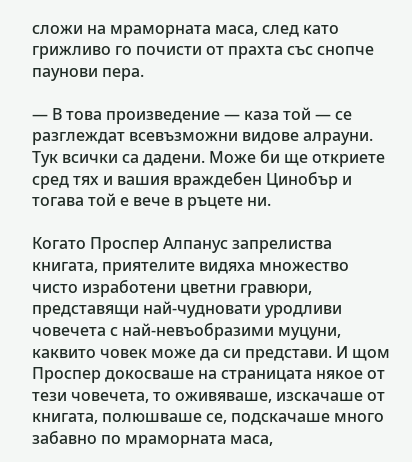сложи на мраморната маса, след като грижливо го почисти от прахта със снопче паунови пера.

— В това произведение — каза той — се разглеждат всевъзможни видове алрауни. Тук всички са дадени. Може би ще откриете сред тях и вашия враждебен Цинобър и тогава той е вече в ръцете ни.

Когато Проспер Алпанус запрелиства книгата, приятелите видяха множество чисто изработени цветни гравюри, представящи най-чудновати уродливи човечета с най-невъобразими муцуни, каквито човек може да си представи. И щом Проспер докосваше на страницата някое от тези човечета, то оживяваше, изскачаше от книгата, полюшваше се, подскачаше много забавно по мраморната маса,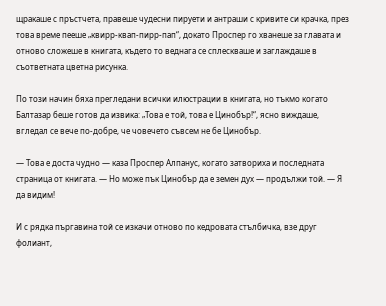щракаше с пръстчета, правеше чудесни пируети и антраши с кривите си крачка, през това време пееше „квирр-квап-пирр-пап“, докато Проспер го хванеше за главата и отново сложеше в книгата, където то веднага се сплескваше и заглаждаше в съответната цветна рисунка.

По този начин бяха прегледани всички илюстрации в книгата, но тъкмо когато Балтазар беше готов да извика: „Това е той, това е Цинобър!“, ясно виждаше, вгледал се вече по-добре, че човечето съвсем не бе Цинобър.

— Това е доста чудно — каза Проспер Алпанус, когато затвориха и последната страница от книгата. — Но може пък Цинобър да е земен дух — продължи той. — Я да видим!

И с рядка пъргавина той се изкачи отново по кедровата стълбичка, взе друг фолиант,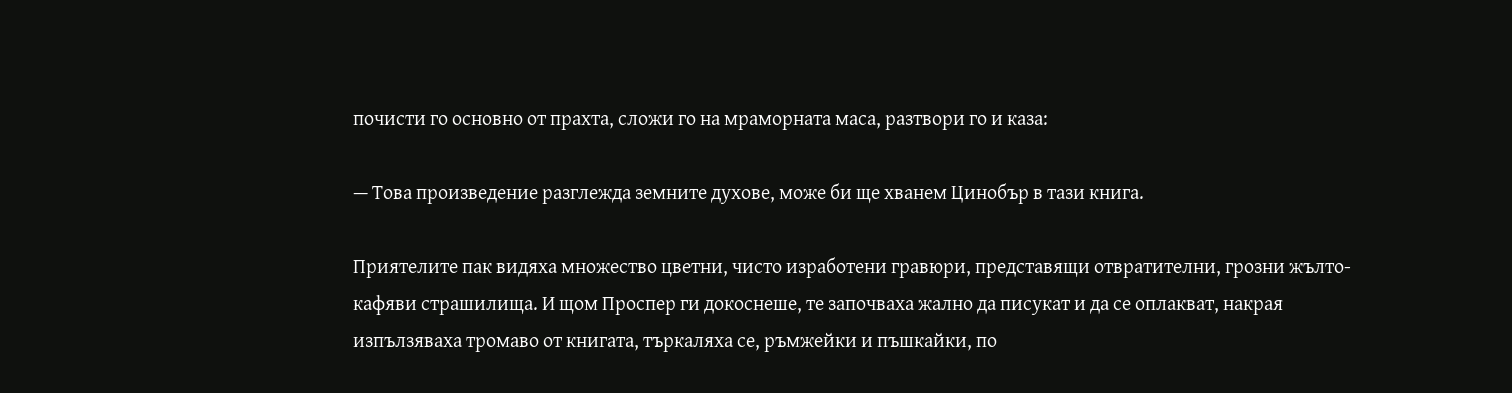почисти го основно от прахта, сложи го на мраморната маса, разтвори го и каза:

— Това произведение разглежда земните духове, може би ще хванем Цинобър в тази книга.

Приятелите пак видяха множество цветни, чисто изработени гравюри, представящи отвратителни, грозни жълто-кафяви страшилища. И щом Проспер ги докоснеше, те започваха жално да писукат и да се оплакват, накрая изпълзяваха тромаво от книгата, търкаляха се, ръмжейки и пъшкайки, по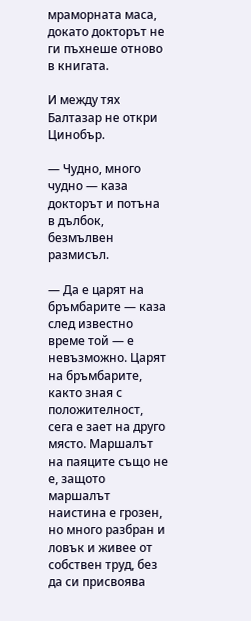мраморната маса, докато докторът не ги пъхнеше отново в книгата.

И между тях Балтазар не откри Цинобър.

— Чудно, много чудно — каза докторът и потъна в дълбок, безмълвен размисъл.

— Да е царят на бръмбарите — каза след известно време той — е невъзможно. Царят на бръмбарите, както зная с положителност, сега е зает на друго място. Маршалът на паяците също не е, защото маршалът наистина е грозен, но много разбран и ловък и живее от собствен труд, без да си присвоява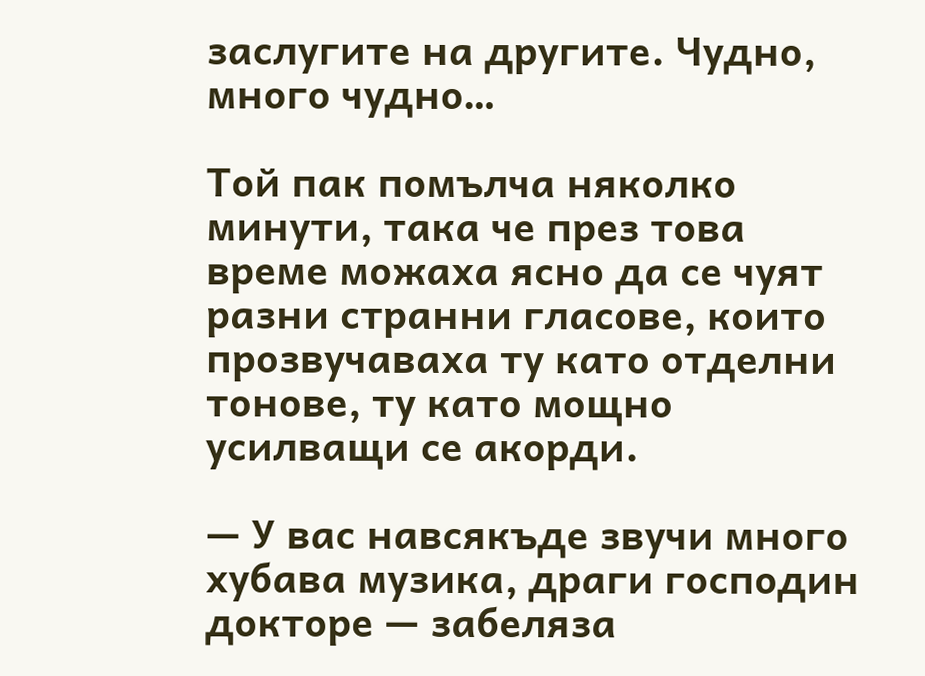заслугите на другите. Чудно, много чудно…

Той пак помълча няколко минути, така че през това време можаха ясно да се чуят разни странни гласове, които прозвучаваха ту като отделни тонове, ту като мощно усилващи се акорди.

— У вас навсякъде звучи много хубава музика, драги господин докторе — забеляза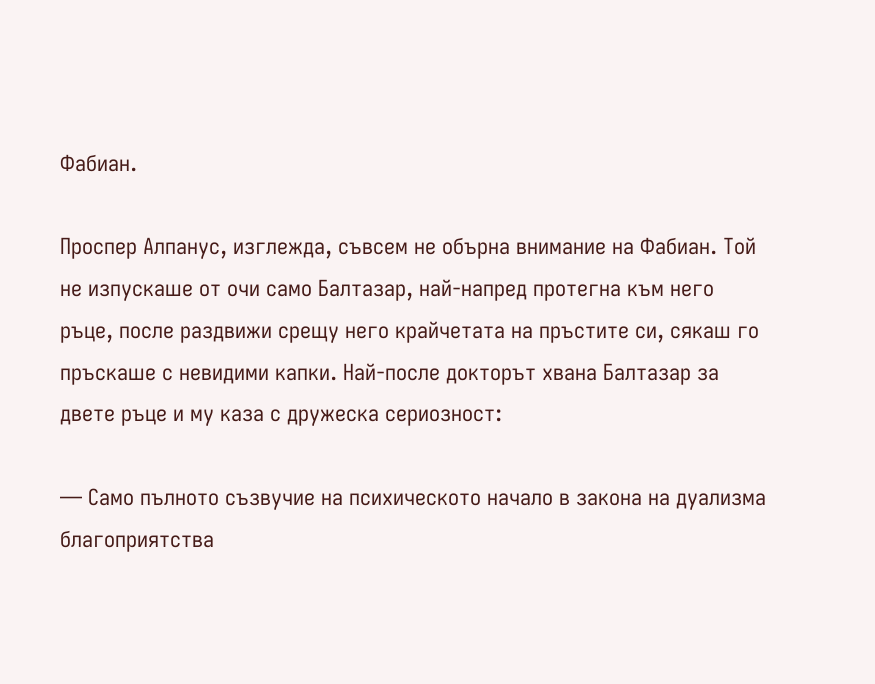Фабиан.

Проспер Алпанус, изглежда, съвсем не обърна внимание на Фабиан. Той не изпускаше от очи само Балтазар, най-напред протегна към него ръце, после раздвижи срещу него крайчетата на пръстите си, сякаш го пръскаше с невидими капки. Най-после докторът хвана Балтазар за двете ръце и му каза с дружеска сериозност:

— Само пълното съзвучие на психическото начало в закона на дуализма благоприятства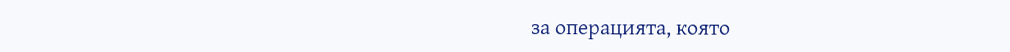за операцията, която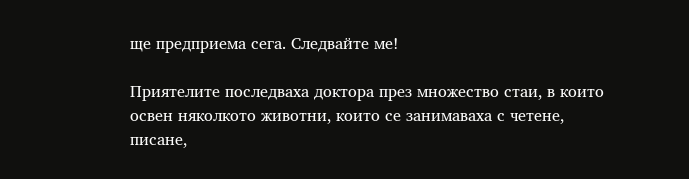ще предприема сега. Следвайте ме!

Приятелите последваха доктора през множество стаи, в които освен няколкото животни, които се занимаваха с четене, писане,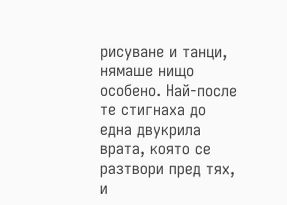рисуване и танци, нямаше нищо особено. Най-после те стигнаха до една двукрила врата, която се разтвори пред тях, и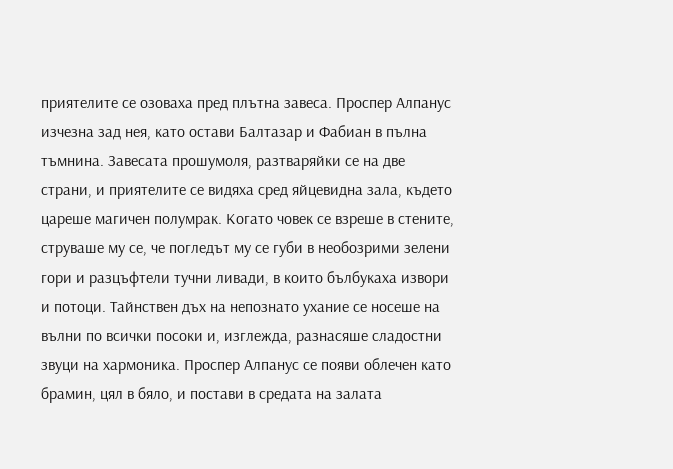приятелите се озоваха пред плътна завеса. Проспер Алпанус изчезна зад нея, като остави Балтазар и Фабиан в пълна тъмнина. Завесата прошумоля, разтваряйки се на две страни, и приятелите се видяха сред яйцевидна зала, където цареше магичен полумрак. Когато човек се взреше в стените, струваше му се, че погледът му се губи в необозрими зелени гори и разцъфтели тучни ливади, в които бълбукаха извори и потоци. Тайнствен дъх на непознато ухание се носеше на вълни по всички посоки и, изглежда, разнасяше сладостни звуци на хармоника. Проспер Алпанус се появи облечен като брамин, цял в бяло, и постави в средата на залата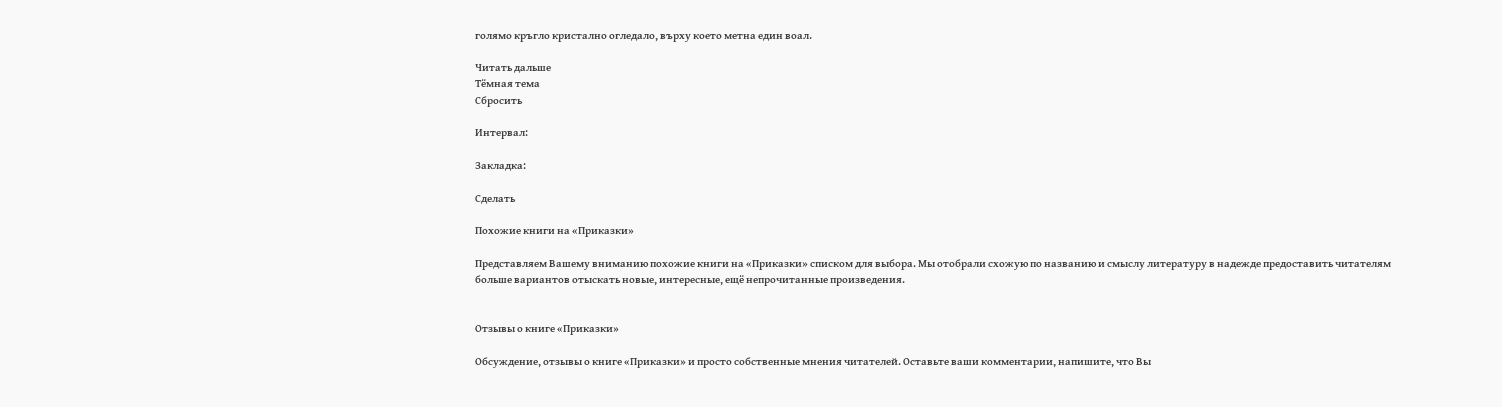голямо кръгло кристално огледало, върху което метна един воал.

Читать дальше
Тёмная тема
Сбросить

Интервал:

Закладка:

Сделать

Похожие книги на «Приказки»

Представляем Вашему вниманию похожие книги на «Приказки» списком для выбора. Мы отобрали схожую по названию и смыслу литературу в надежде предоставить читателям больше вариантов отыскать новые, интересные, ещё непрочитанные произведения.


Отзывы о книге «Приказки»

Обсуждение, отзывы о книге «Приказки» и просто собственные мнения читателей. Оставьте ваши комментарии, напишите, что Вы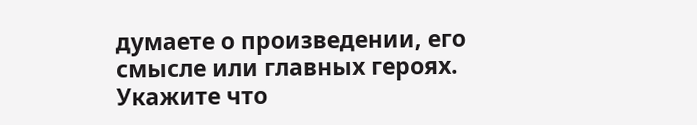думаете о произведении, его смысле или главных героях. Укажите что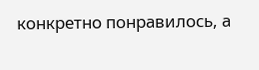конкретно понравилось, а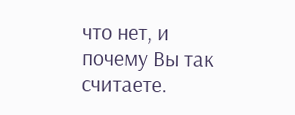что нет, и почему Вы так считаете.